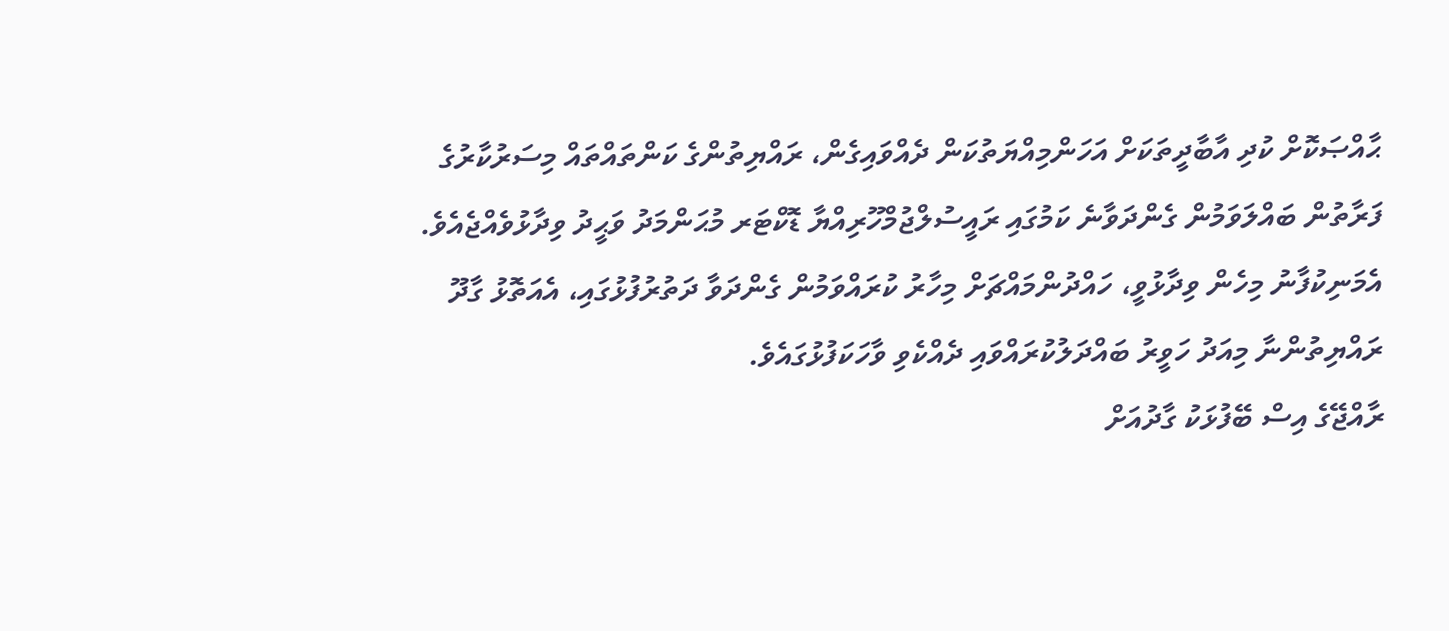ޙާއްޞަކޮށް ކުދި އާބާދީތަކަށް އަހަންމިއްޔަތުކަން ދެއްވައިގެން، ރައްޔިތުންގެ ކަންތައްތައް މިސަރުކާރުގެ ފަރާތުން ބައްލަވަމުން ގެންދަވާނެ ކަމުގައި ރައީސުލްޖުމްހޫރިއްޔާ ޑޮކްޓަރ މުޙަންމަދު ވަޙީދު ވިދާޅުވެއްޖެއެވެ. އެމަނިކުފާނު މިހެން ވިދާޅުވީ، ހައްދުންމައްޗަށް މިހާރު ކުރައްވަމުން ގެންދަވާ ދަތުރުފުޅުގައި، އެއަތޮޅު ގާދޫ ރައްޔިތުންނާ މިއަދު ހަވީރު ބައްދަލުކުރައްވައި ދެއްކެވި ވާހަކަފުޅުގައެވެ.
ރާއްޖޭގެ އިސް ބޭފުޅަކު ގާދުއަށް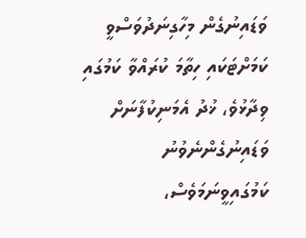ވަޑައިނުގެން މިހާގިނަދުވަސްވީ ކަމަށްޓަކައި ހިތާމަ ކުރައްވާ ކަމުގައި ވިދާޅުވެ، ޚުދު އެމަނިކުފާނަށް ވަޑައިނުގެންނެވުނު ކަމުގައިވީނަމަވެސް،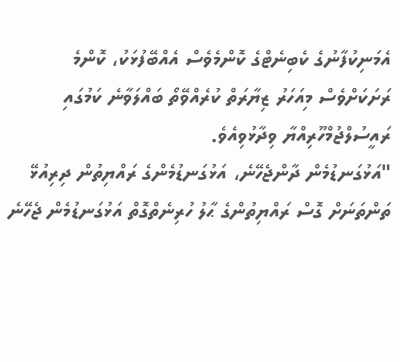އެމަނިކުފާނުގެ ކެބިނެޓްގެ ކޮންމެވެސް އެއްބޭފުޅަކު، ކޮންމެ ރަށަކަށްވެސް މިއަހަރު ޒިޔާރަތް ކުރެއްވޭތޯ ބައްލަވާނެ ކަމުގައި ރައީސުލްޖުމްހޫރިއްޔާ ވިދާޅުވިއެވެ.
"އަޅުގަނޑުމެން ދާންޖެހޭނެ، އަޅުގަނޑުމެންގެ ރައްޔިތުން ދިރިއުޅޭ ތަންތަނަށް ގޮސް ރައްޔިތުންގެ ޙާލު ހުރިނެތްގޮތް އަޅުގަނޑުމެން ޖެހޭނެ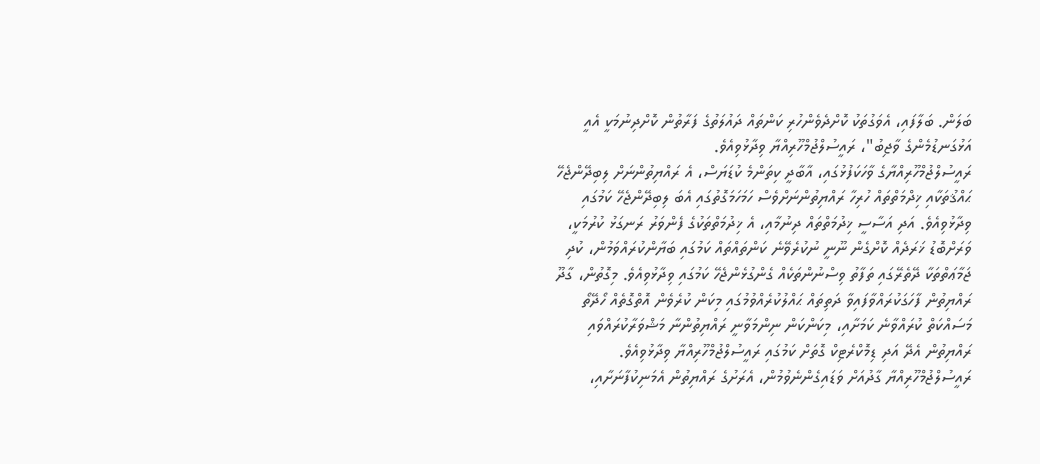ބަލަން. ބަލާފައި، އެވަގުތަކު ކޮށްދެވެންހުރި ކަންތައް ދައުލަތުގެ ފަރާތުން ކޮށްދިނުމަކީ އެއީ އަޅުގަނޑުމެންގެ ވާޖިބު"، ރައީސުލްޖުމްހޫރިއްޔާ ވިދާޅުވިއެވެ.
ރައީސުލްޖުމްހޫރިއްޔާގެ ވާހަކަފުޅުގައި، އާބާދީ ކިތަންމެ ކުޑަޔަސް، އެ ރައްޔިތުންނަށް ލިބިދޭންޖެހޭ ޙައްޤުތަކާއި ޚިދްމަތްތައް ހުރިހާ ރައްޔިތުންނަށްވެސް ހަމަހަމަގޮތުގައި އެބަ ލިބިދޭންޖެހޭ ކަމުގައި ވިދާޅުވިއެވެ. އަދި އަސާސީ ޚިދުމަތްތައް ދިނުމާއި، އެ ޚިދުމަތްތަކުގެ ފެންވަރު ރަނގަޅު ކުރުމަކީ، ވަރަށްބޮޑު ޚަރަދެއް ކޮށްގެން ނޫނީ ނުކުރެވޭނެ ކަންތައްތައް ކަމުގައި ބަޔާންކުރައްވަމުން، ކުދި ޖަމާޢަތްތަކާ ދޭތެރޭގައި ތަފާތު ވިސްނުންތަކެއް ގެންގުޅެންޖެހޭ ކަމުގައި ވިދާޅުވިއެވެ. މިގޮތުން، ގާދޫ ރައްޔިތުން ފާހަގަކުރައްވާފައިވާ ދަތިތައް ޙައްލުކުރެއްވުމުގައި މިކަން ކުރެވެން އޮތްގޮތެއް ހޯދޭތޯ މަސައްކަތް ކުރައްވާނެ ކަމަށާއި، މިކަންކަން ނިންމަވާނީ ރައްޔިތުންނާ މަޝްވަރާކުރައްވައި ރައްޔިތުން އެދޭ އަދި ޑިމޮކްރެޓިކް ގޮތަށް ކަމުގައި ރައީސުލްޖުމްހޫރިއްޔާ ވިދާޅުވިއެވެ.
ރައީސުލްޖުމްހޫރިއްޔާ ގާދުއަށް ވަޑައިގެންނެވުމުން، އެރަށުގެ ރައްޔިތުން އެމަނިކުފާނަށާއި،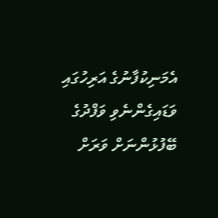އެމަނިކުފާނުގެ އަރިހުގައި ވަޑައިގެންނެވި ވަފްދުގެ ބޭފުޅުންނަށް ވަރަށް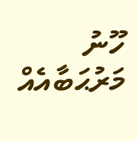ހޫނު މަރުޙަބާއެއް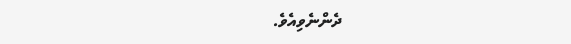ދެންނެވިއެވެ.